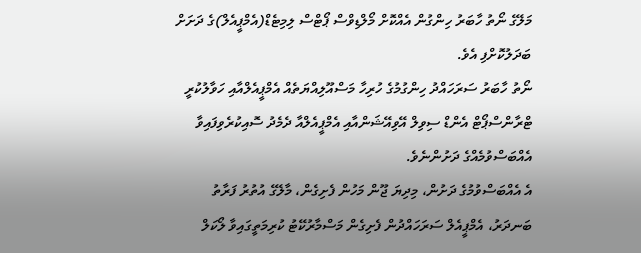މަލޭގެ ނޯތު ހާބަރު ހިންގުން އެއްކޮށް މޯލްޑިވްސް ޕޯޓްސް ލިމިޓެޑް(އެމްޕީއެލް)ގެ ދަށަށް ބަދަލުކޮށްފި އެވެ.
ނޯތު ހާބަރު ސަރަހައްދު ހިންގުމުގެ ހުރިހާ މަސްއޫލިއްޔަތެއް އެމްޕީއެލްއާއި ހަވާލުކުރީ ޓްރާންސްޕޯޓް އެންޑް ސިވިލް އޭވިއޭޝަންއާއި އެމްޕީއެލްއާ ދެމެދު ސޮއިކުރެވިފައިވާ އެއްބަސްވުމެއްގެ ދަށުންނެވެ.
އެ އެއްބަސްވުމުގެ ދަށުން، މިދިޔަ ޖޫން މަހުން ފެށިގެން، މާލޭގެ އުތުރު ފަރާތު ބަނދަރު، އެމްޕީއެލް ސަރަހައްދުން ފެށިގެން މަސްމާރުކޭޓު ކުރިމަތީގައިވާ ލޯކަލް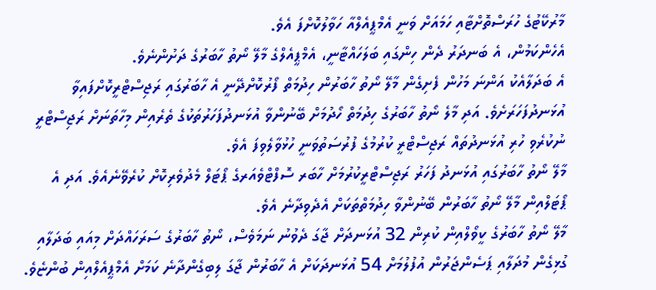މާރުކޭޓުގެ ހުރަސްތޮށްޓާއި ހަމައަށް ވަނީ އެމްޕީއެލްއާ ހަވާލުކޮށްފަ އެވެ.
އެހެންކަމުން، އެ ބަނދަރު ދެން ހިންގައި ބަލަހައްޓާނީ، އެމްޕީއެލްގެ މާލޭ ނޯތު ހާބަރުގެ ދަށުންނެވެ.
އެ ބަދަލާއެކު އަންނަ މަހުން ފެށިގެން މާލޭ ނޯތު ހާބަރުން ހިދުމަތް ފޯރުކޮށްދޭނީ އެ ހާބަރުގައި ރަޖިސްޓްރީކޮށްފައިވާ އުޅަނދުފަހަރަށެވެ. އަދި މާލެ ނޯތު ހާބަރުގެ ހިދުމަތް ހޯދުމަށް ބޭނުންވާ އުޅަނދުފަހަރުތަކުގެ ތެރެއިން މިހާތަނަށް ރަޖިސްޓްރީ ނުކުރެވި ހުރި އުޅަނދުތައް ރަޖިސްޓްރީ ކުރުމުގެ ފުރުސަތުވަނީ ހުޅުވާލެވިފަ އެވެ.
މާލޭ ނޯތު ހާބަރުގައި އުޅަނދު ފަހަރު ރަޖިސްޓްރީކުރުމަށް ހާބަރ ސޮފްޓްވެއަރގެ ޕޯޓަލް މެދުވެރިކޮށް ކުރެވޭނެއެވެ. އަދި އެ ޕޯޓަލްއިން މާލޭ ނޯތު ހާބަރުން ބޭނުންވާ ހިދުމަތްތަކަށް އެދެވިދާނެ އެވެ.
މާލޭ ނޯތު ހާބަރުގެ ކީވޯލްއިން ކުރިން 32 އުޅަނދަށް ޖާގަ ދެވުނު ނަމަވެސް، ނޯތު ހާބަރުގެ ސަރަހައްދަށް މިއައި ބަދަލާއި ގުޅިގެން މުދަލާއި ޕަސެންޖަރުން އުފުލުމަށް 54 އުޅަނދަކަށް އެ ހާބަރުން ޖާގަ ލިބިގެންދާނެ ކަމަށް އެމްޕީއެލްއިން ބުންޏެވެ.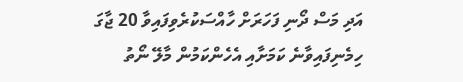އަދި މަސް ދޯނި ފަހަރަށް ހާއްސަކުރެވިފައިވާ 20 ޖާގަ ހިމެނިފައިވާނެ ކަމަށާއި އެހެންކަމުން މާލޭ ނޯތު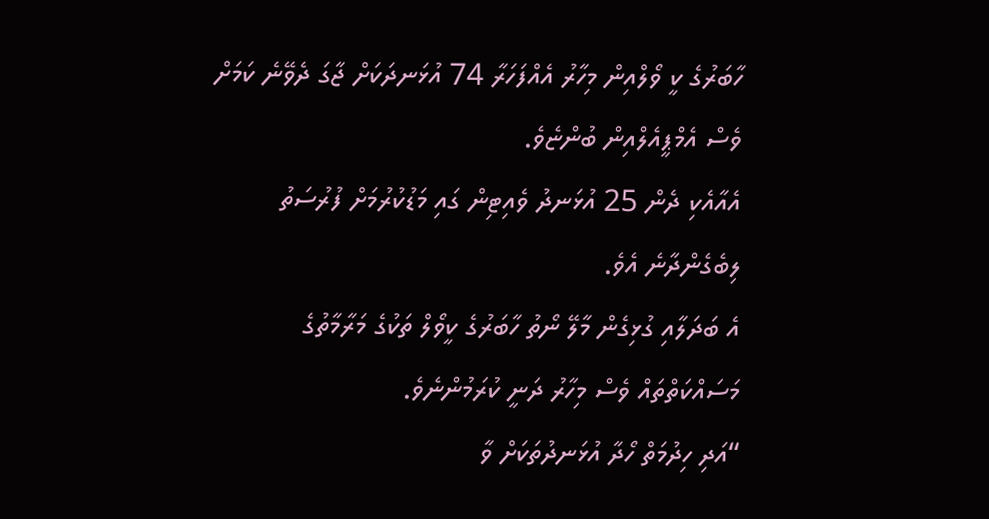ހާބަރުގެ ކީ ވޯލްއިން މިހާރު އެއްފަހަރާ 74 އުޅަނދަކަށް ޖާގަ ދެވޭނެ ކަމަށް ވެސް އެމްޕީއެލްއިން ބުންޏެވެ.
އެއާއެކި ދެން 25 އުޅަނދު ވެއިޓިން ގައި މަޑުކުރުމަށް ފުރުސަތު ލިބެގެންދާނެ އެވެ.
އެ ބަދަލާއި ގުޅިގެން މާލޭ ނޯތު ހާބަރުގެ ކީވޯލް ތަކުގެ މަރާމާތުގެ މަސައްކަތްތައް ވެސް މިހާރު ދަނީ ކުރަމުންނެވެ.
“އަދި ހިދުމަތް ހޯދާ އުޅަނދުތަކަށް ވާ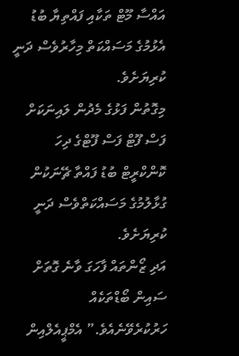އައްސާ މޫޓް ތަކާއި ފައްތިޔާ ބުޑު އެޅުމުގެ މަސައްކަތް މިހާރުވެސް ދަނީ ކުރިޔަށެވެ.
މިގޮތުން ފަޅުގެ މެދުން ލައިނަކަށް ފަސް ފޫޓް ފަސް ފޫޓްގެ ދިހަ ކޮންކްރީޓް ބުޑު ފައްތާ ޗޭނަކުން ގުޅާލުމުގެ މަސައްކަތްވެސް ދަނީ ކުރިޔަށެވެ.
އަދި ޒޯންތައް ފާހަގަ ވާނެ ގޮތަށް ސައިން ބޯޑްތަކެއް ހަރުކުރެވޭނެއެވެ.” އެމްޕީއެލްއިން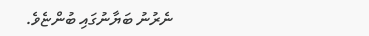ނެރުނު ބަޔާނުގައި ބުންޏެވެ.